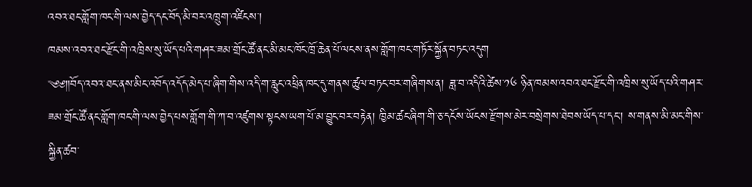འབའ་ཐང་གློག་ཁང་གི་ལས་བྱེད་དང་བོད་མི་བར་འཁྲུག་འཛིངས་།
ཁམས་འབའ་ཐང་རྫོང་གི་འཁྲིས་སུ་ཡོད་པའི་གཤར་ཟམ་གྲོང་ཚོ་ནང་མི་མང་ཁོང་ཁྲོ་ཆེན་པོ་ལངས་ནས་གློག་ཁང་གཏོར་སྐྱོན་བཏང་འདུག
༄༅༎བོད་འབའ་ཐང་ནས་མིང་འབོད་འདོད་མེད་པ་ཞིག་གིས་འདི་ག་རླུང་འཕྲིན་ཁང་དུ་གནས་ཚུལ་བཏང་བར་གཞིགས་ན། ཟླ་བ་འདིའི་ཚེས་༡༦ ཉིན་ཁམས་འབའ་ཐང་རྫོང་གི་འཁྲིས་སུ་ཡོད་པའི་གཤར་ཟམ་གྲོང་ཚོ་ནང་གློག་ཁང་གི་ལས་བྱེད་པས་གློག་གི་ཀ་བ་འཛུགས་སྟངས་ཡག་པོ་མ་བྱུང་བར་བརྟེན། ཁྱིམ་ཚང་ཞིག་གི་ཅ་དངོས་ཡོངས་རྫོགས་མེར་བསྲེགས་ཐེབས་ཡོད་པ་དང་། ས་གནས་མི་མང་གིས་སྐྱིན་ཚབ་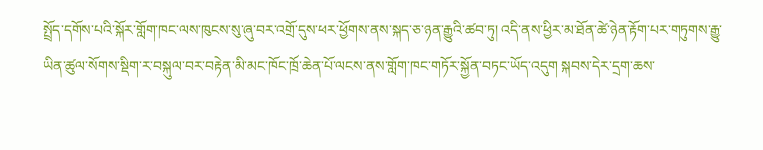སྤྲོད་དགོས་པའི་སྐོར་གློག་ཁང་ལས་ཁུངས་སུ་ཞུ་བར་འགྲོ་དུས་ཕར་ཕྱོགས་ནས་སྐད་ཅ་ཉན་རྒྱུའི་ཚབ་ཏུ། འདི་ནས་ཕྱིར་མ་ཐོན་ཚེ་ཉེན་རྟོག་པར་གཏུགས་རྒྱུ་ཡིན་ཚུལ་སོགས་སྡིག་ར་བསྐུལ་བར་བརྟེན་མི་མང་ཁོང་ཁྲོ་ཆེན་པོ་ལངས་ནས་གློག་ཁང་གཏོར་སྐྱོན་བཏང་ཡོད་འདུག སྐབས་དེར་དྲག་ཆས་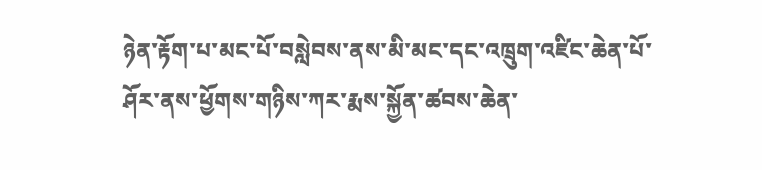ཉེན་རྟོག་པ་མང་པོ་བསླེབས་ནས་མི་མང་དང་འཁྲུག་འཛིང་ཆེན་པོ་ཤོར་ནས་ཕྱོགས་གཉིས་ཀར་རྨས་སྐྱོན་ཚབས་ཆེན་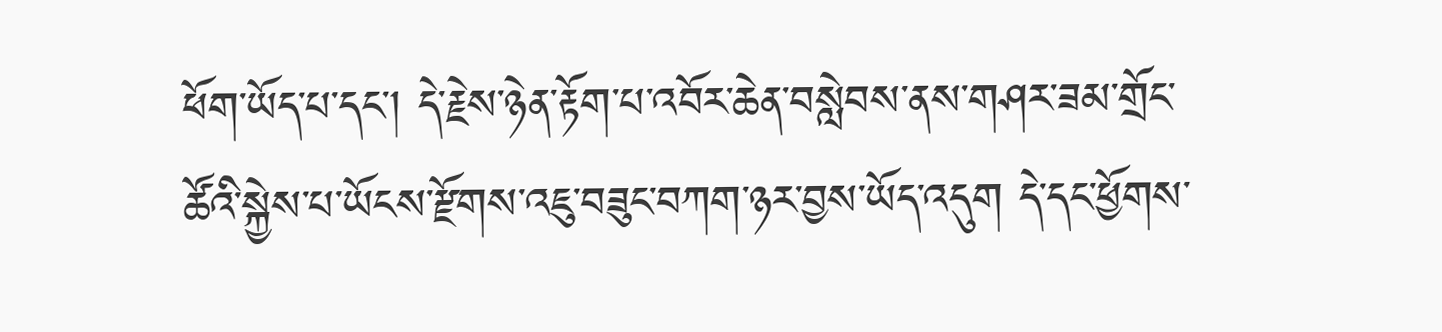ཕོག་ཡོད་པ་དང་། དེ་རྗེས་ཉེན་རྟོག་པ་འབོར་ཆེན་བསླེབས་ནས་གཤར་ཟམ་གྲོང་ཚོའི་སྐྱེས་པ་ཡོངས་རྫོགས་འཇུ་བཟུང་བཀག་ཉར་བྱས་ཡོད་འདུག དེ་དང་ཕྱོགས་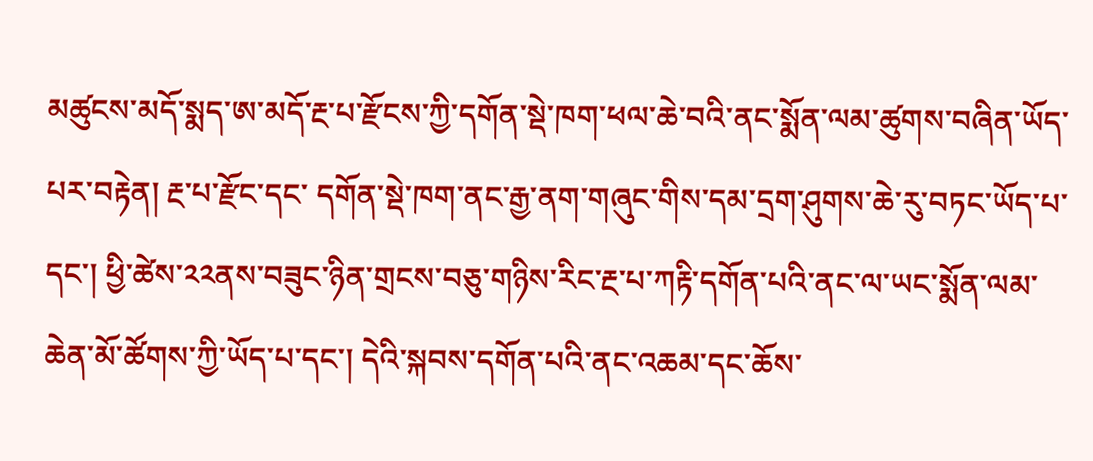མཚུངས་མདོ་སྨད་ཨ་མདོ་རྔ་པ་རྫོངས་ཀྱི་དགོན་སྡེ་ཁག་ཕལ་ཆེ་བའི་ནང་སྨོན་ལམ་ཚུགས་བཞིན་ཡོད་པར་བརྟེན། རྔ་པ་རྫོང་དང་ དགོན་སྡེ་ཁག་ནང་རྒྱ་ནག་གཞུང་གིས་དམ་དྲག་ཤུགས་ཆེ་རུ་བཏང་ཡོད་པ་དང་། ཕྱི་ཚེས་༢༢ནས་བཟུང་ཉིན་གྲངས་བཅུ་གཉིས་རིང་རྔ་པ་ཀརྟི་དགོན་པའི་ནང་ལ་ཡང་སྨོན་ལམ་ཆེན་མོ་ཚོགས་ཀྱི་ཡོད་པ་དང་། དེའི་སྐབས་དགོན་པའི་ནང་འཆམ་དང་ཆོས་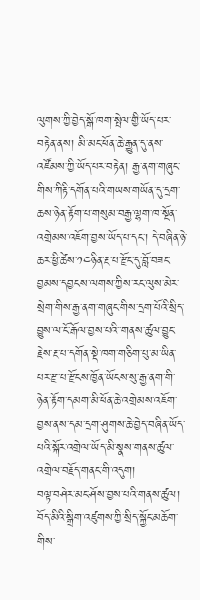ལུགས་ཀྱི་བྱེད་སྒོ་ཁག་སྤེལ་གྱི་ཡོད་པར་བརྟེན་ནས། མི་མང་ཕོན་ཆེ་རྒྱུན་དུ་ནས་འཛོམས་ཀྱི་ཡོད་པར་བརྟེན། རྒྱ་ནག་གཞུང་གིས་ཀིརྟི་དགོན་པའི་གཡས་གཡོན་དུ་དྲག་ཆས་ཉེན་རྟོག་པ་གསུམ་བརྒྱ་ལྷག་ཁ་སྔོན་འགྲེམས་འཇོག་བྱས་ཡོད་པ་དང་། དེ་བཞིན་ཉེ་ཆར་ཕྱི་ཚེས་༡༤ཉིན་རྔ་པ་རྫོང་དུ་བློ་བཟང་བྱམས་དབྱངས་ལགས་ཀྱིས་རང་ལུས་མེར་སྲེག་གིས་རྒྱ་ནག་གཞུང་གིས་དྲག་པོའི་སྲིད་བྱུས་ལ་ངོ་རྒོལ་བྱས་པའི་་གནས་ཚུལ་བྱུང་རྗེས་རྔ་པ་དགོན་སྡེ་ཁག་གཅིག་པུ་མ་ཡིན་པར་རྫ་པ་རྫོངས་ཁྱོན་ཡོངས་སུ་རྒྱ་ནག་གི་ཉེན་རྟོག་དམག་མི་ཕོན་ཆེ་འགྲེམས་འཇོག་བྱས་ནས་དམ་དྲག་ཤུགས་ཆེ་བྱེད་བཞིན་ཡོད་པའི་སྐོར་འགྲེལ་ཡོད་མི་སྣས་གནས་ཚུལ་འགྲེལ་བརྗོད་གནང་གི་འདུག།
བལྟ་བཤེར་མང་ཤོས་བྱས་པའི་གནས་ཚུལ།
བོད་མིའི་སྒྲིག་འཛུགས་ཀྱི་སྲིད་སྐྱོང་མཆོག་གིས་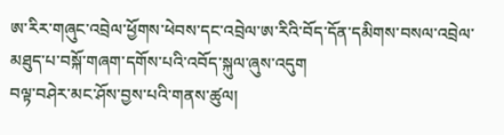ཨ་རིར་གཞུང་འབྲེལ་ཕྱོགས་ཕེབས་དང་འབྲེལ་ཨ་རིའི་བོད་དོན་དམིགས་བསལ་འབྲེལ་མཐུད་པ་བསྐོ་གཞག་དགོས་པའི་འབོད་སྐུལ་ཞུས་འདུག
བལྟ་བཤེར་མང་ཤོས་བྱས་པའི་གནས་ཚུལ།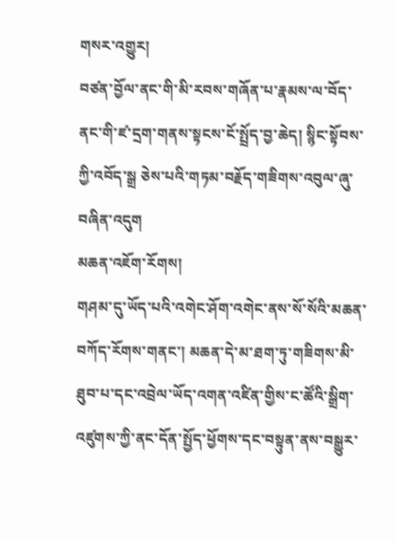གསར་འགྱུར།
བཙན་བྱོལ་ནང་གི་མི་རབས་གཞོན་པ་རྣམས་ལ་བོད་ནང་གི་ཛ་དྲག་གནས་སྟངས་ངོ་སྤྲོད་བྱ་ཆེད། སྙིང་སྟོབས་ཀྱི་འབོད་སྒྲ ཅེས་པའི་གཏམ་བརྗོད་གཟིགས་འབུལ་ཞུ་བཞིན་འདུག
མཆན་འཇོག་རོགས།
གཤམ་དུ་ཡོད་པའི་འགེང་ཤོག་འགེང་ནས་སོ་སོའི་མཆན་བཀོད་རོགས་གནང་། མཆན་དེ་མ་ཐག་ཏུ་གཟིགས་མི་ཐུབ་པ་དང་འབྲེལ་ཡོད་འགན་འཛིན་གྱིས་ང་ཚོའི་སྒྲིག་འཛུགས་ཀྱི་ནང་དོན་སྤྱོད་ཕྱོགས་དང་བསྟུན་ནས་བསྒྱུར་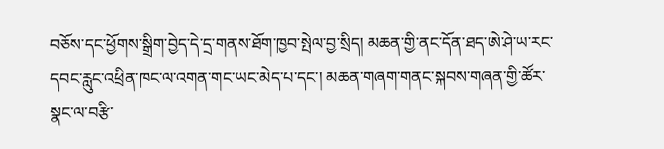བཅོས་དང་ཕྱོགས་སྒྲིག་བྱེད་དེ་དྲ་གནས་ཐོག་ཁྱབ་སྤེལ་བྱ་སྲིད། མཆན་གྱི་ནང་དོན་ཐད་ཨེ་ཤེ་ཡ་རང་དབང་རླུང་འཕྲིན་ཁང་ལ་འགན་གང་ཡང་མེད་པ་དང་། མཆན་གཞག་གནང་སྐབས་གཞན་གྱི་ཚོར་སྣང་ལ་བརྩི་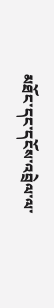མཐོང་དང་དངོས་འབྲེལ་ལ་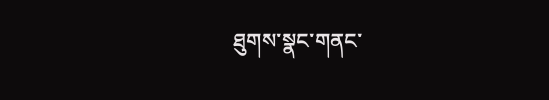ཐུགས་སྣང་གནང་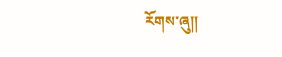རོགས་ཞུ༎